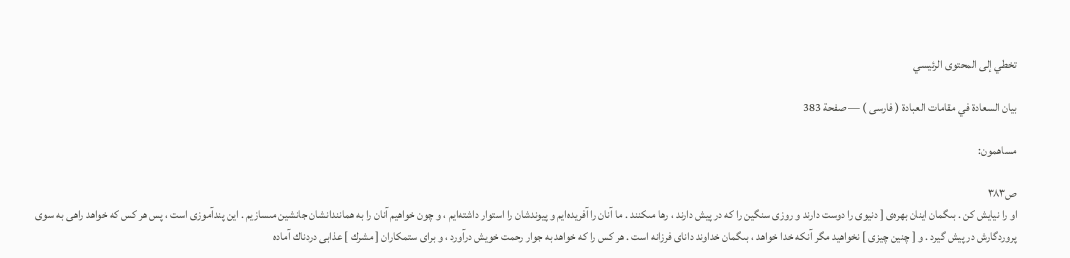تخطي إلى المحتوى الرئيسي

بيان السعادة في مقامات العبادة ( فارسى ) — صفحة 383

مساهمون:

ص٣٨٣
او را نيايش كن . بىگمان اينان بهره‌ى [ دنيوى را دوست دارند و روزى سنگين را كه در پيش دارند ، رها مىكنند . ما آنان را آفريده‌ايم و پيوندشان را استوار داشته‌ايم ، و چون خواهيم آنان را به همانندانشان جانشين مىسازيم . اين پندآموزى است ، پس هر كس كه خواهد راهى به سوى پروردگارش در پيش گيرد . و [ چنين چيزى ] نخواهيد مگر آنكه خدا خواهد ، بىگمان خداوند داناى فرزانه است . هر كس را كه خواهد به جوار رحمت خويش درآورد ، و براى ستمكاران [ مشرك ] عذابى دردناك آماده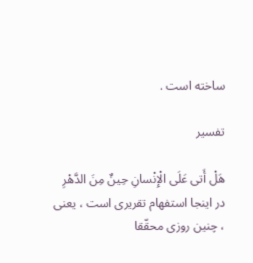ساخته است .

تفسير

هَلْ أَتى عَلَى الْإِنْسانِ حِينٌ مِنَ الدَّهْرِ
در اينجا استفهام تقريرى است ، يعنى ، چنين روزى محقّقا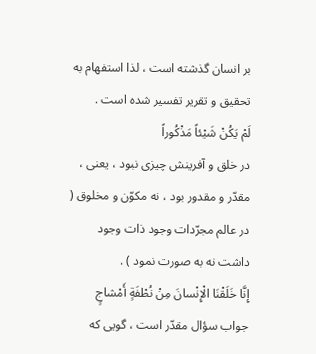بر انسان گذشته است ، لذا استفهام به تحقيق و تقرير تفسير شده است .
لَمْ يَكُنْ شَيْئاً مَذْكُوراً
در خلق و آفرينش چيزى نبود ، يعنى ، مقدّر و مقدور بود ، نه مكوّن و مخلوق ( در عالم مجرّدات وجود ذات وجود داشت نه به صورت نمود ) .
إِنَّا خَلَقْنَا الْإِنْسانَ مِنْ نُطْفَةٍ أَمْشاجٍ
جواب سؤال مقدّر است ، گويى كه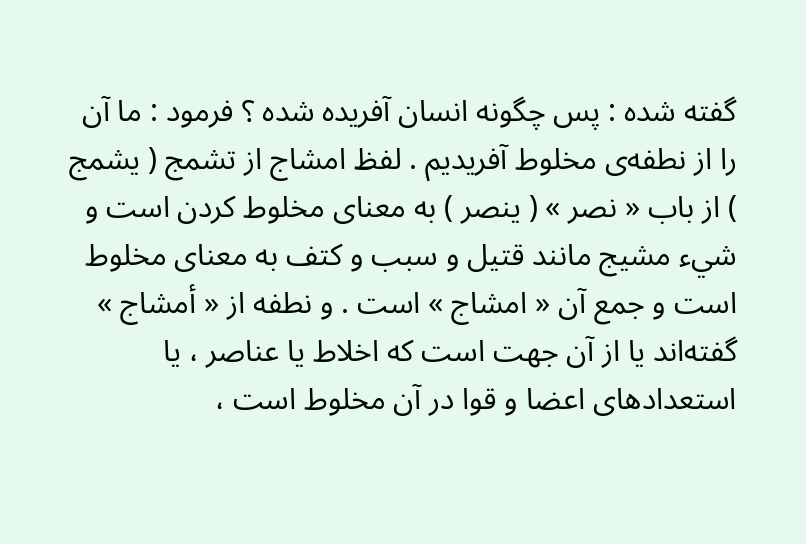گفته شده : پس چگونه انسان آفريده شده ؟ فرمود : ما آن را از نطفه‌ى مخلوط آفريديم . لفظ امشاج از تشمج ( يشمج ) از باب « نصر » ( ينصر ) به معناى مخلوط كردن است و شيء مشيج مانند قتيل و سبب و كتف به معناى مخلوط است و جمع آن « امشاج » است . و نطفه از « أمشاج » گفته‌اند يا از آن جهت است كه اخلاط يا عناصر ، يا استعدادهاى اعضا و قوا در آن مخلوط است ،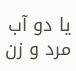يا دو آب مرد و زن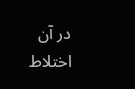در آن اختلاط